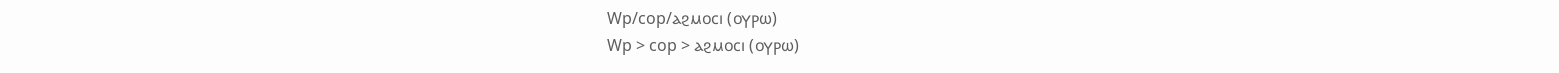Wp/cop/ⲁϩⲙⲟⲥⲓ (ⲟⲩⲣⲱ)
Wp > cop > ⲁϩⲙⲟⲥⲓ (ⲟⲩⲣⲱ)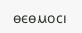ⲑⲉⲑⲙⲟⲥⲓ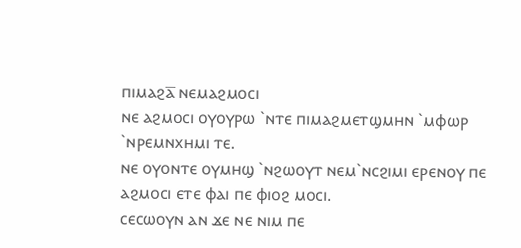ⲡⲓⲙⲁϩⲁ̅ ⲛⲉⲙⲁϩⲙⲟⲥⲓ
ⲛⲉ ⲁϩⲙⲟⲥⲓ ⲟⲩⲟⲩⲣⲱ `ⲛⲧⲉ ⲡⲓⲙⲁϩⲙⲉⲧϣⲙⲏⲛ `ⲙⲫⲱⲣ `ⲛⲣⲉⲙⲛⲭⲏⲙⲓ ⲧⲉ.
ⲛⲉ ⲟⲩⲟⲛⲧⲉ ⲟⲩⲙⲏϣ `ⲛϩⲱⲟⲩⲧ ⲛⲉⲙ`ⲛⲥϩⲓⲙⲓ ⲉⲣⲉⲛⲟⲩ ⲡⲉ ⲁϩⲙⲟⲥⲓ ⲉⲧⲉ ⲫⲁⲓ ⲡⲉ ⲫⲓⲟϩ ⲙⲟⲥⲓ.
ⲥⲉⲥⲱⲟⲩⲛ ⲁⲛ ϫⲉ ⲛⲉ ⲛⲓⲙ ⲡⲉ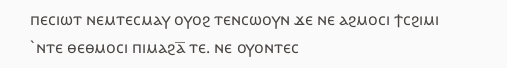ⲡⲉⲥⲓⲱⲧ ⲛⲉⲙⲧⲉⲥⲙⲁⲩ ⲟⲩⲟϩ ⲧⲉⲛⲥⲱⲟⲩⲛ ϫⲉ ⲛⲉ ⲁϩⲙⲟⲥⲓ ϯⲥϩⲓⲙⲓ `ⲛⲧⲉ ⲑⲉⲑⲙⲟⲥⲓ ⲡⲓⲙⲁϩⲁ̅ ⲧⲉ. ⲛⲉ ⲟⲩⲟⲛⲧⲉⲥ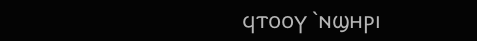ϥⲧⲟⲟⲩ `ⲛϣⲏⲣⲓ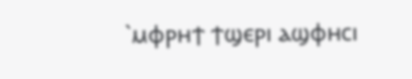`ⲙⲫⲣⲏϯ ϯϣⲉⲣⲓ ⲁϣⲫⲏⲥⲓ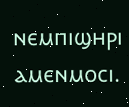ⲛⲉⲙⲡⲓϣⲏⲣⲓ ⲁⲙⲉⲛⲙⲟⲥⲓ.